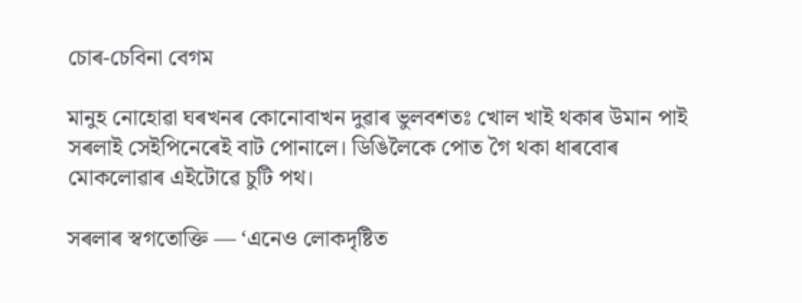চোৰ-চেবিনা বেগম

মানুহ নোহোৱা ঘৰখনৰ কোনোবাখন দুৱাৰ ভুলবশতঃ খোল খাই থকাৰ উমান পাই সৰলাই সেইপিনেৰেই বাট পোনালে। ডিঙিলৈকে পোত গৈ থকা ধাৰবোৰ মোকলোৱাৰ এইটোৱে চুটি পথ।

সৰলাৰ স্বগতোক্তি — ‘এনেও লোকদৃষ্টিত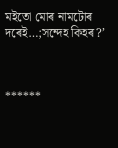মইতো মোৰ নামটোৰ দৰেই…;সন্দেহ কিহৰ?’



******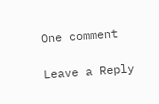One comment

Leave a Reply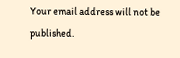Your email address will not be published.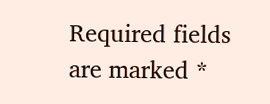Required fields are marked *